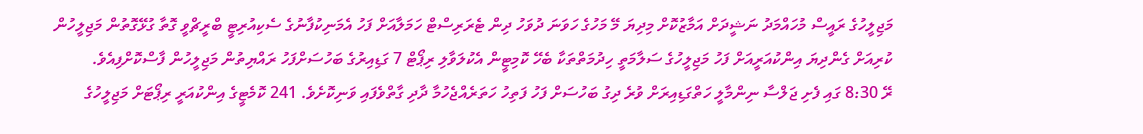މަޖިލީހުގެ ރައީސް މުހައްމަދު ނަޝީދަށް އަމާޒުކޮށް މިދިޔަ މޭ މަހުގެ ހަވަނަ ދުވަހު ދިން ޓެރަރިސްޓް ހަމަލާއަށް ފަހު އެމަނިކުފާނުގެ ސެކިއުރިޓީ ބްރީޗްވީ ގޮތާ ގުޅޭގޮތުން މަޖިލީހުން ކުރިއަށް ގެންދިޔަ އިންކުއަރީއަށް ފަހު މަޖިލީހުގެ ސަލާމަތީ ހިދުމަތްތަކާ ބެހޭ ކޮމިޓީން އެކުލަވާލި ރިޕޯޓް 7 ގަޑިއިރުގެ ބަހުސަށްފަހު ރައްޔިތުން މަޖިލީހުން ފާސްކޮށްފިއެވެ.
ރޭ 8:30 ގައި ފެށި ޖަލްސާ ނިންމާލީ ހަތްގަޑިއިރަށް ވުރެ ދިގު ބަހުސަށް ފަހު ފަތިހު ހަތަރެއްޖެހުމާ ދާދި ގާތްވެފައި ވަނިކޮށެވެ. 241 ކޮމެޓީގެ އިންކުއަރީ ރިޕޯޓަށް މަޖިލީހުގެ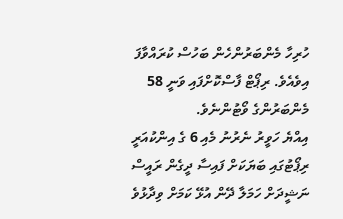ހުރިހާ މެންބަރުންހެން ބަހުސް ކުރައްވާފަ އިވެއެވެ. ރިޕޯޓް ފާސްކޮށްފައި ވަނީ 58 މެންބަރުންގެ ވޯޓުންނެވެ.
އިއްޔެ ހަވީރު ނެރުނު މެއި 6 ގެ އިންކުއަރީ ރިޕޯޓުގައި ބަޔަކަށް ފައިސާ ދީގެން ރައީސް ނަޝީދަށް ހަމަލާ ދޭން އުޅޭ ކަމަށް ވިދާޅުވެ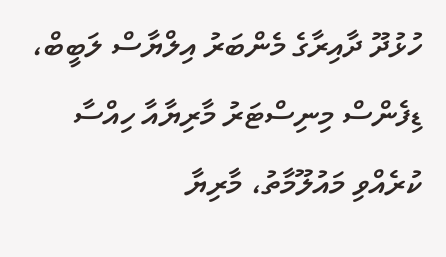ހުޅުދޫ ދާއިރާގެ މެންބަރު އިލްޔާސް ލަބީބް، ޑިފެންސް މިނިސްޓަރު މާރިޔާއާ ހިއްސާ ކުރެއްވި މައުލޫމާތު، މާރިޔާ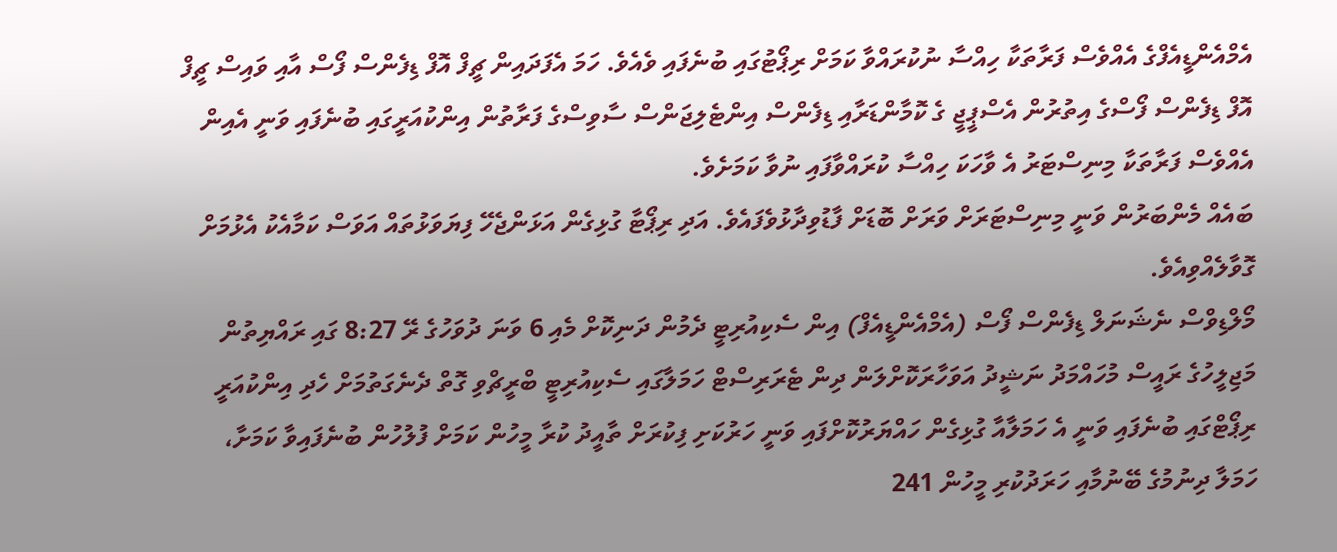އެމްއެންޑީއެފްގެ އެއްވެސް ފަރާތަކާ ހިއްސާ ނުކުރައްވާ ކަމަށް ރިޕޯޓުގައި ބުނެފައި ވެއެވެ. ހަމަ އެފަދައިން ޗީފް އޮފް ޑިފެންސް ފޯސް އާއި ވައިސް ޗީފް އޮފް ޑިފެންސް ފޯސްގެ އިތުރުން އެސްޕީޖީ ގެ ކޮމާންޑަރާއި ޑިފެންސް އިންޓެލިޖަންސް ސާވިސްގެ ފަރާތުން އިންކުއަރީގައި ބުނެފައި ވަނީ އެއިން އެއްވެސް ފަރާތަކާ މިނިސްޓަރު އެ ވާހަކަ ހިއްސާ ކުރައްވާފައި ނުވާ ކަމަށެވެ.
ބައެއް މެންބަރުން ވަނީ މިނިސްޓަރަށް ވަރަށް ބޮޑަށް ފާޑުވިދާޅުވެފައެވެ. އަދި ރިޕޯޓާ ގުޅިގެން އަޅަންޖެހޭ ފިޔަވަޅުތައް އަވަސް ކަމާއެކު އެޅުމަށް ގޮވާލެއްވިއެވެ.
މޯލްޑިވްސް ނެޝަނަލް ޑިފެންސް ފޯސް (އެމްއެންޑީއެފް) އިން ސެކިއުރިޓީ ދެމުން ދަނިކޮށް މެއި 6 ވަނަ ދުވަހުގެ ރޭ 8:27 ގައި ރައްޔިތުން މަޖިލީހުގެ ރައީސް މުހައްމަދު ނަޝީދު އަވަހާރަކޮށްލަން ދިން ޓެރަރިސްޓް ހަމަލާގައި ސެކިއުރިޓީ ބްރީޗްވި ގޮތް ދެނެގަތުމަށް ހެދި އިންކުއަރީ ރިޕޯޓްގައި ބުނެފައި ވަނީ އެ ހަމަލާއާ ގުޅިގެން ހައްޔަރުކޮށްފައި ވަނީ ހަރުކަށި ފިކުރަށް ތާއީދު ކުރާ މީހުން ކަމަށް ފުލުހުން ބުނެފައިވާ ކަމަށާ، ހަމަލާ ދިނުމުގެ ބޭނުމާއި ހަރަދުކުރި މީހުން 241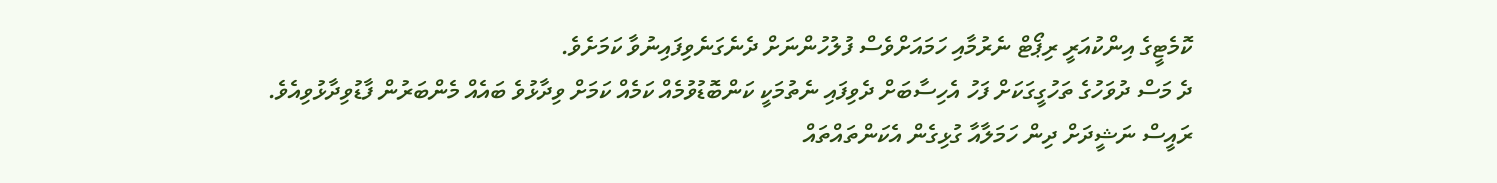ކޮމެޓީގެ އިންކުއަރީ ރިޕޯޓް ނެރުމާއި ހަމައަށްވެސް ފުލުހުންނަށް ދެނެގަނެވިފައިނުވާ ކަމަށެވެ.
ދެ މަސް ދުވަހުގެ ތަހުގީގަކަށް ފަހު އެހިސާބަށް ދެވިފައި ނެތުމަކީ ކަންބޮޑުވުމެއް ކަމެއް ކަމަށް ވިދާޅުވެ ބައެއް މެންބަރުން ފާޑުވިދާޅުވިއެވެ.
ރައީސް ނަޝީދަށް ދިން ހަމަލާއާ ގުޅިގެން އެކަންތައްތައް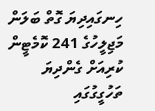ހިނގައިދިޔަ ގޮތް ބަލަން މަޖިލީހުގެ 241 ކޮމެޓީން ކުރިއަށް ގެންދިޔަ ތަހުގީގުގައި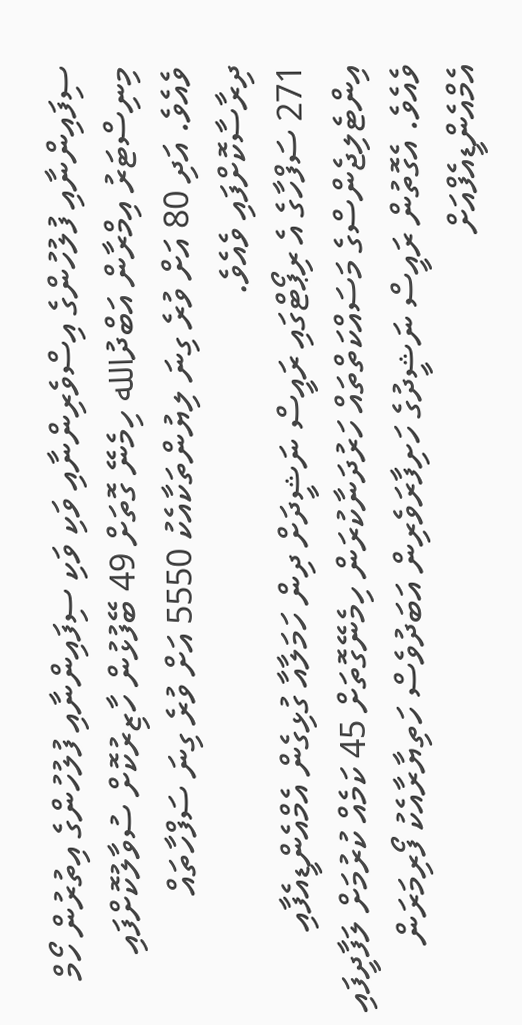ސިފައިންނާއި ފުލުހުންގެ އިސްވެރިންނާއި ވަކި ވަކި ސިފައިންނާއި ފުލުހުންގެ އިތުރުން ހޯމް މިނިސްޓަރު އިމްރާން އަބްދުالله ހިމެނޭ ގޮތަށް 49 ބޭފުޅުން ހާޒިރުކޮށް ސުވާލުކޮށްފައި ވެއެވެ. އަދި 80 އަށް ވުރެ ގިނަ ލިޔުންތަކާއެކު 5550 އަށް ވުރެ ގިނަ ސަފްހާތައް ދިރާސާކޮށްފައި ވެއެވެ.
271 ސަފްހާގެ އެ ރިޕޯޓްގައި ރައީސް ނަޝީދަށް ދިން ހަމަލާއާ ގުޅިގެން އެމްއެންޑީއެފާއި އިންޓެލިޖެންސްގެ މަސައްކަތްތައް ހަރުދަނާކުރަން ހިމެނޭގޮތަށް 45 ކަމެއް ކުރުމަށް ލަފާދީފައި ވެއެވެ. އެގޮތުން ރައީސް ނަޝީދުގެ ހަށިފާރަވެރިން އަބަދުވެސް ހަތިޔާރާއެކު ފޯރިމަރަން އެމްއެންޑީއެފްއަށް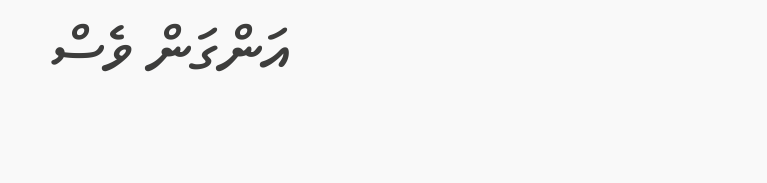އަންގަން ވެސް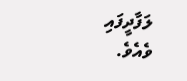ލަފާދީފައި ވެއެވެ.